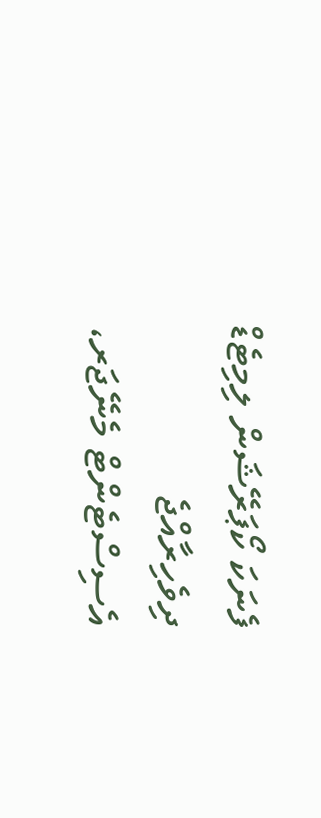ފެނަކަ ކޯޕަރޭޝަން ލިމިޓެޑް
ދިވެހިރާއްޖެ
އެސިސްޓެންޓް މެނޭޖަރ،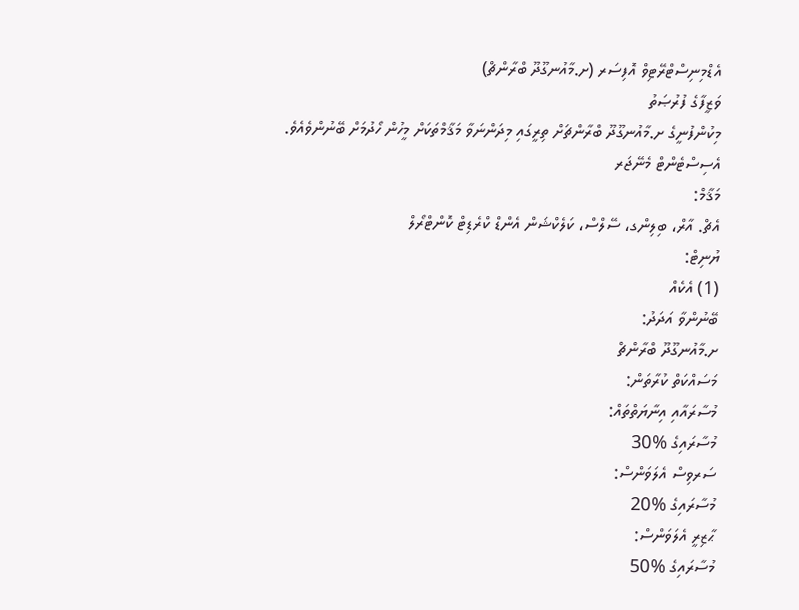އެޑްމިނިސްޓްރޭޓިވް އޮފިސަރ (ށ.މާއުނގޫދޫ ބްރާންޗް)
ވަޒީފާގެ ފުރުޞަތު
މިކުންފުނީގެ ށ.މާއުނގޫދޫ ބްރާންޗަށް ތިރީގައި މިދަންނަވާ މަޤާމްތަކަށް މީހުން ހޯދުމަށް ބޭނުންވެއެވެ.
އެސިސްޓެންޓް މެނޭޖަރ
މަޤާމް:
އެޗް. އާރް، ބިލިންގ، ސޭލްސް، ކަލެކްޝަން އެންޑް ކްރެޑިޓް ކޮންޓްރޯލް
ޔުނިޓް:
(1) އެކެއް
ބޭނުންވާ އަދަދު:
ށ.މާއުނގޫދޫ ބްރާންޗް
މަސައްކަތް ކުރާތަން:
މުސާރައާއި އިނާޔަތްތައް:
މުސާރައިގެ %30
ސަރވިސް އެލަވަންސް:
މުސާރައިގެ %20
ޙާޒިރީ އެލަވަންސް:
މުސާރައިގެ %50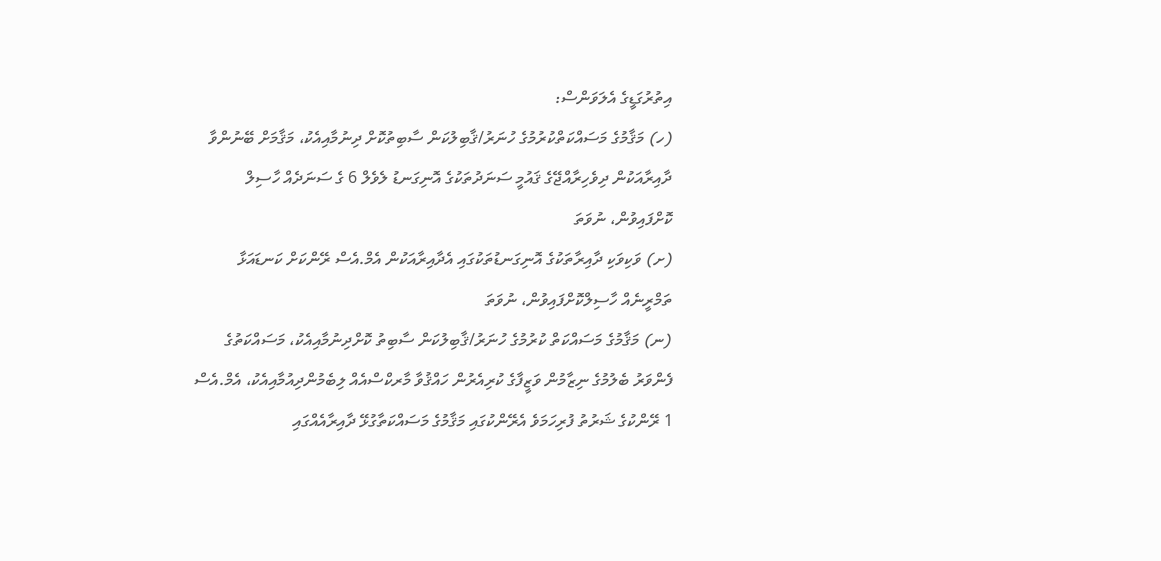އިތުރުގަޑީގެ އެލަވަންސް:
(ހ) މަޤާމުގެ މަސައްކަތްކުރުމުގެ ހުނަރު/ޤާބިލުކަން ސާބިތުކޮށް ދިނުމާއިއެކު، މަޤާމަށް ބޭނުންވާ ދާއިރާއަކުން ދިވެހިރާއްޖޭގެ ޤައުމީ ސަނަދުތަކުގެ އޮނިގަނޑު ލެވެލް 6 ގެ ސަނަދެއް ހާސިލް ކޮށްފައިވުން، ނުވަތަ
(ށ) ވަކިވަކި ދާއިރާތަކުގެ އޮނިގަނޑުތަކުގައި އެދާއިރާއަކުން އެމް.އެސް ރޭންކަށް ކަނޑައަޅާ ތަމްރީނެއް ހާސިލްކޮށްފައިވުން، ނުވަތަ
(ނ) މަޤާމުގެ މަސައްކަތް ކުރުމުގެ ހުނަރު/ޤާބިލުކަން ސާބިތު ކޮށްދިނުމާއިއެކު، މަސައްކަތުގެ ފެންވަރު ބެލުމުގެ ނިޒާމުން ވަޒީފާގެ ކުރިއެރުން ހައްޤުވާ މާރކްސްއެއް ލިބެމުންދިއުމާއިއެކު، އެމް.އެސް 1 ރޭންކުގެ ޝަރުތު ފުރިހަމަވެ އެރޭންކުގައި މަޤާމުގެ މަސައްކަތާގުޅޭ ދާއިރާއެއްގައި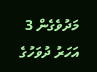މަދުވެގެން 3 އަހަރު ދުވަހުގެ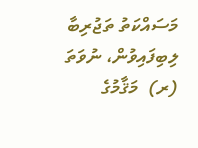މަސައްކަތު ތަޖުރިބާ ލިބިފައިވުން، ނުވަތަ
(ރ)  މަޤާމުގެ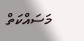މަސައްކަތް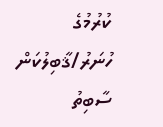ކުރުމުގެ ހުނަރު/ޤާބިލުކަން ސާބިތު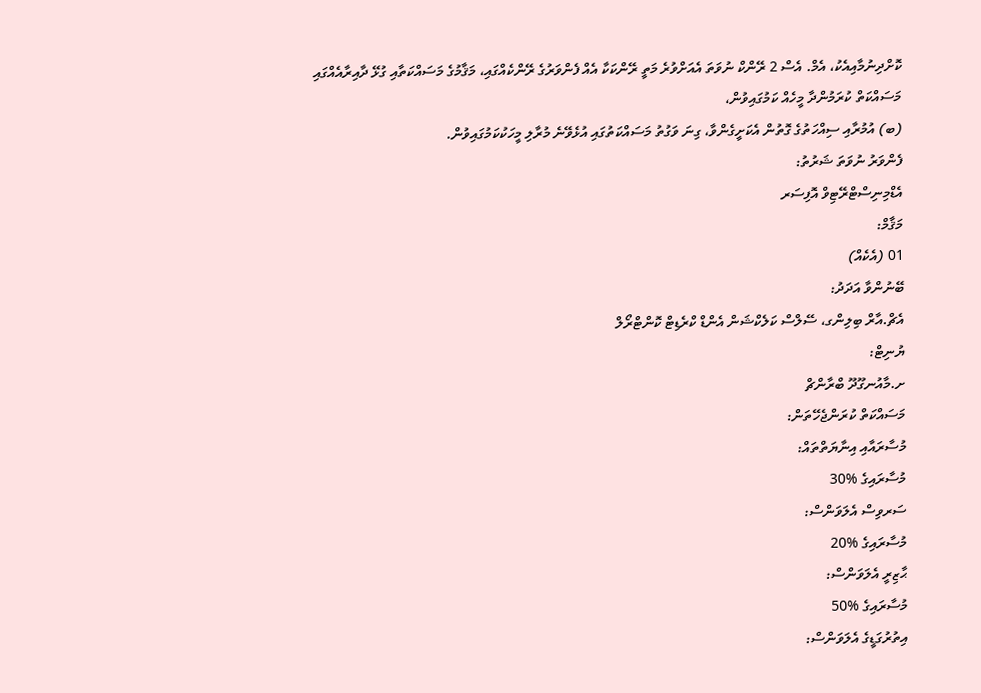ކޮށްދިނުމާއިއެކު، އެމް. އެސް 2 ރޭންކް ނުވަތަ އެއަށްވުރެ މަތީ ރޭންކަކާ އެއް ފެންވަރުގެ ރޭންކެއްގައި، މަޤާމުގެ މަސައްކަތާއި ގުޅޭ ދާއިރާއެއްގައި މަސައްކަތް ކުރަމުންދާ މީހެއް ކަމުގައިވުން،
(ބ) އުމުރާއި ސިއްހަތުގެ ގޮތުން އެކަށީގެންވާ، ގިނަ ވަގުތު މަސައްކަތުގައި އުޅެވޭނެ މުރާލި މީހަކުކަމުގައިވުން.
ފެންވަރު ނުވަތަ ޝަރުތު:
އެޑްމިނިސްޓްރޭޓިވް އޮފިސަރ
މަޤާމް:
01 (އެކެއް)
ބޭނުންވާ އަދަދު:
އެޗް.އާރް ބިލިންގ، ސޭލްސް ކަލެކްޝަން އެންޑް ކްރެޑިޓް ކޮންޓްރޯލް
ޔުނިޓް:
ށ.މާއުނގޫދޫ ބްރާންޗް
މަސައްކަތް ކުރަންޖެހޭތަން:
މުސާރައާއި އިނާޔަތްތައް:
މުސާރައިގެ %30
ސަރވިސް އެލަވަންސް:
މުސާރައިގެ %20
ޙާޒިރީ އެލަވަންސް:
މުސާރައިގެ %50
އިތުރުގަޑީގެ އެލަވަންސް: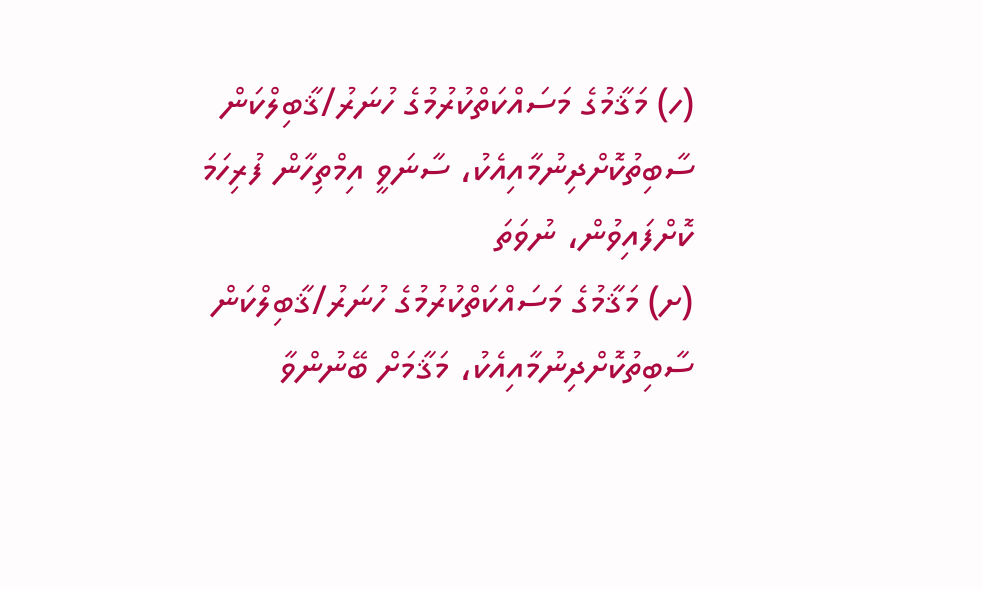(ހ) މަޤާމުގެ މަސައްކަތްކުރުމުގެ ހުނަރު/ޤާބިލްކަން ސާބިތުކޮށްދިނުމާއިއެކު، ސާނަވީ އިމްތިހާން ފުރިހަމަ ކޮށްފައިވުން، ނުވަތަ
(ށ) މަޤާމުގެ މަސައްކަތްކުރުމުގެ ހުނަރު/ޤާބިލްކަން ސާބިތުކޮށްދިނުމާއިއެކު، މަޤާމަށް ބޭނުންވާ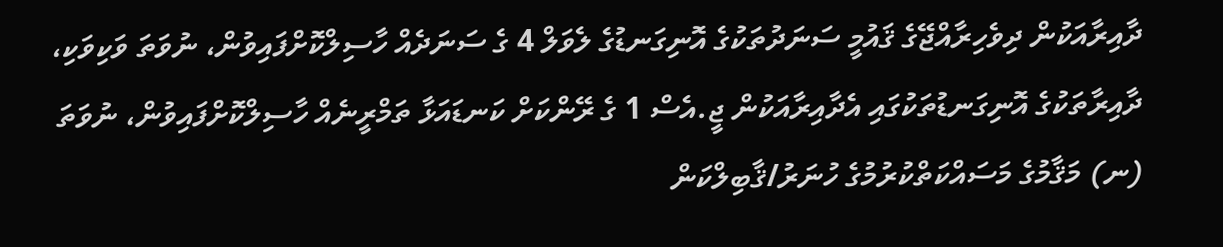ދާއިރާއަކުން ދިވެހިރާއްޖޭގެ ޤައުމީ ސަނަދުތަކުގެ އޮނިގަނޑުގެ ލެވަލް 4 ގެ ސަނަދެއް ހާސިލްކޮށްފައިވުން، ނުވަތަ ވަކިވަކި، ދާއިރާތަކުގެ އޮނިގަނޑުތަކުގައި އެދާއިރާއަކުން ޖީ.އެސް 1 ގެ ރޭންކަށް ކަނޑައަޅާ ތަމްރީނެއް ހާސިލްކޮށްފައިވުން، ނުވަތަ
(ނ) މަޤާމުގެ މަސައްކަތްކުރުމުގެ ހުނަރު/ޤާބިލްކަން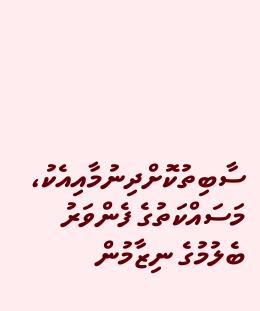ސާބިތުކޮށްދިނުމާއިއެކު، މަސައްކަތުގެ ފެންވަރު ބެލުމުގެ ނިޒާމުން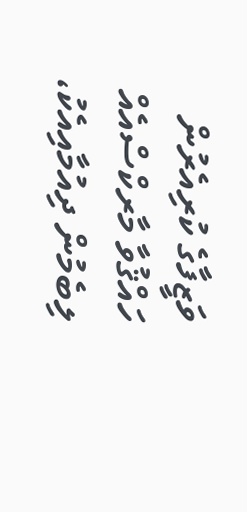ވަޒީފާގެ ކުރިއެރުން ހައްޤުވާ މާރކްސްއެއް ލިބެމުން ދިއުމާއިއެކު،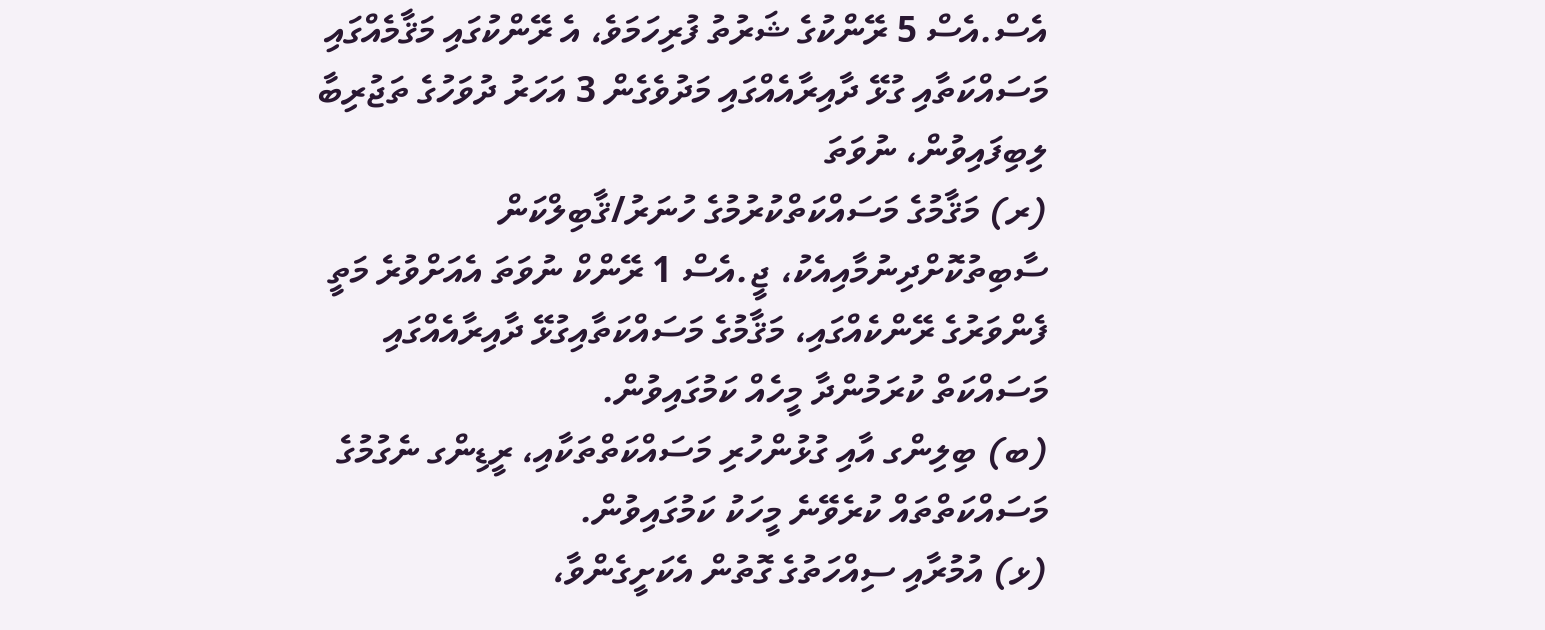އެސް.އެސް 5 ރޭންކުގެ ޝަރުތު ފުރިހަމަވެ، އެ ރޭންކުގައި މަޤާމެއްގައި މަސައްކަތާއި ގުޅޭ ދާއިރާއެއްގައި މަދުވެގެން 3 އަހަރު ދުވަހުގެ ތަޖުރިބާ ލިބިފައިވުން، ނުވަތަ
(ރ) މަޤާމުގެ މަސައްކަތްކުރުމުގެ ހުނަރު/ޤާބިލްކަން ސާބިތުކޮށްދިނުމާއިއެކު، ޖީ.އެސް 1 ރޭންކް ނުވަތަ އެއަށްވުރެ މަތީ ފެންވަރުގެ ރޭންކެއްގައި، މަޤާމުގެ މަސައްކަތާއިގުޅޭ ދާއިރާއެއްގައި މަސައްކަތް ކުރަމުންދާ މީހެއް ކަމުގައިވުން.
(ބ) ބިލިންގ އާއި ގުޅުންހުރި މަސައްކަތްތަކާއި، ރީޑިންގ ނެގުމުގެ މަސައްކަތްތައް ކުރެވޭނެ މީހަކު ކަމުގައިވުން.
(ޅ) އުމުރާއި ސިއްހަތުގެ ގޮތުން އެކަށީގެންވާ،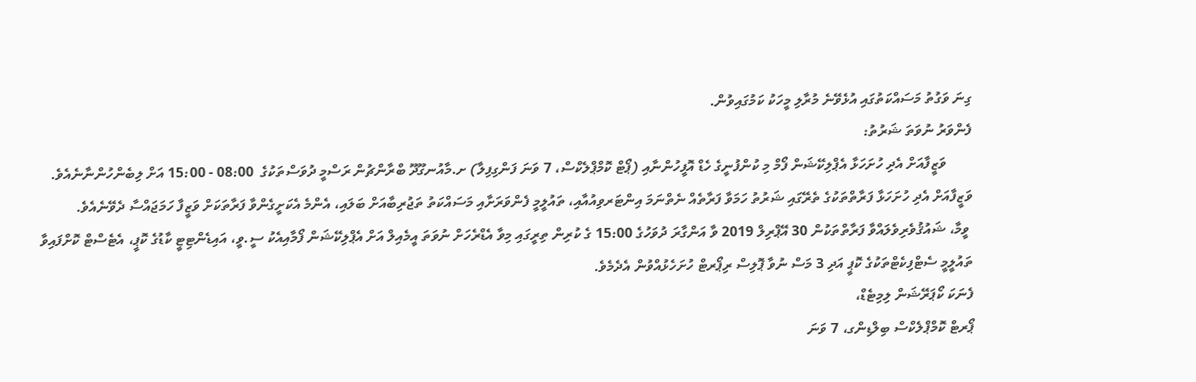ގިނަ ވަގުތު މަސައްކަތުގައި އުޅެވޭނެ މުރާލި މީހަކު ކަމުގައިވުން.
ފެންވަރު ނުވަތަ ޝަރުތު:
       ވަޒީފާއަށް އެދި ހުށަހަޅާ އެޕްލިކޭޝަން ފޯމް މި ކުންފުނީގެ ހެޑް އޮފީހުންނާއި (ޕޯޓް ކޮމްޕްލެކްސް، 7 ވަނަ ފަންގިފިލާ) ށ.މާއުނގޫދޫ ބްރާންޗުން ރަސްމީ ދުވަސްތަކުގެ  08:00 - 15:00 އަށް ލިބެންހުންނާނެއެވެ. ވަޒީފާއަށް އެދި ހުށަހަޅާ ފަރާތްތަކުގެ ތެރޭގައި ޝަރުތު ހަމަވާ ފަރާތެއް ނެތްނަމަ އިންޓަރވިއުއާއި، ތައުލީމީ ފެންވަރަށާއި މަސައްކަތު ތަޖުރިބާއަށް ބަލައި، އެންމެ އެކަށީގެންވާ ފަރާތަކަށް ވަޒީފާ ހަމަޖައްސާ ދެވޭނެއެވެ.
 ވީމާ، ޝައުޤުވެރިވެލައްވާ ފަރާތްތަކުން 30 އޭޕްރިލް 2019 ވާ އަންގާރަ ދުވަހުގެ 15:00 ގެ ކުރިން ތިރީގައި މިވާ އެޑްރެހަށް ނުވަތަ އީމެއިލް އަށް އެޕްލިކޭޝަން ފޯމާއިއެކު ސީ.ވީ، އައިޑެންޓިޓީ ކާޑުގެ ކޮޕީ، އެޓެސްޓް ކޮށްފައިވާ ތައުލީމީ ސެޓްފިކެޓްތަކުގެ ކޮޕީ އަދި 3 މަސް ނުވާ ޕޮލިސް ރިޕޯރޓް ހުށަހެޅުއްވުން އެދެމެވެ.
ފެނަކަ ކޯޕަރޭޝަން ލިމިޓެޑް،
ޕޯރޓް ކޮމްޕްލެކްސް ބިލްޑިންގ، 7 ވަނަ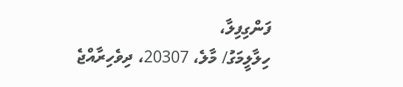ފަންގިފިލާ،
ހިލާލީމަގު/ މާލެ، 20307، ދިވެހިރާއްޖެ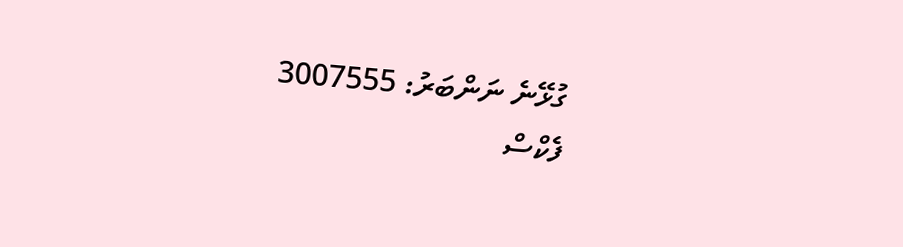ގުޅޭނެ ނަންބަރު: 3007555
ފެކްސް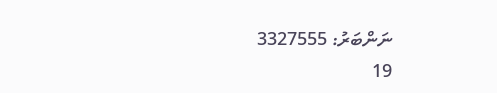ނަންބަރު: 3327555
19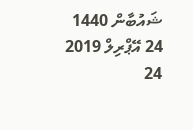ޝައުބާން 1440
24 އޭޕްރިލް 2019
24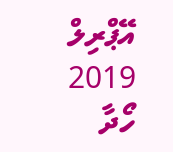އޭޕްރިލް 2019
ހޯދާ